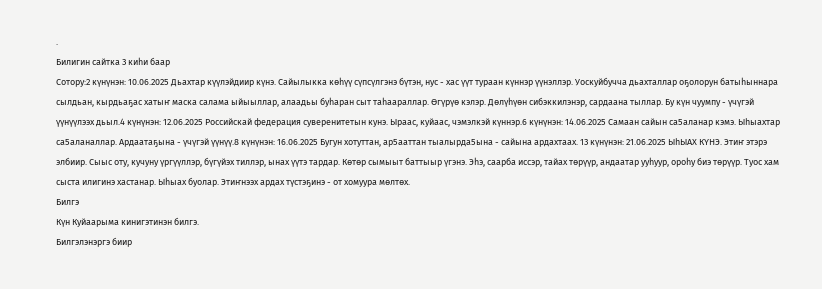.
Билигин сайтка 3 киһи баар
Сотору:2 күнүнэн: 10.06.2025 Дьахтар күүлэйдиир күнэ. Сайылыкка көһүү сүпсүлгэнэ бүтэн, нус - хас үүт тураан күннэр үүнэллэр. Уоскуйбучча дьахталлар оҕолорун батыһыннара сылдьан, кырдьаҕас хатыҥ маска салама ыйыыллар, алаадьы буһаран сыт таһаараллар. Өгүрүө кэлэр. Дөлүһүөн сибэккилэнэр, сардаана тыллар. Бу күн чуумпу - үчүгэй үүнүүлээх дьыл.4 күнүнэн: 12.06.2025 Российскай федерация суверенитетын кунэ. Ыраас, куйаас, чэмэлкэй күннэр.6 күнүнэн: 14.06.2025 Самаан сайын са5аланар кэмэ. Ыhыахтар са5аланаллар. Ардаатаҕына - үчүгэй үүнүү.8 күнүнэн: 16.06.2025 Бугун хотуттан, ар5ааттан тыалырда5ына - сайына ардахтаах. 13 күнүнэн: 21.06.2025 ЫhЫАХ КYНЭ. Этиҥ этэрэ элбиир. Сыыс оту, кучуну үргүүллэр, бүгүйэх тиллэр, ынах үүтэ тардар. Көтөр сымыыт баттыыр үгэнэ. Эһэ, саарба иссэр, тайах төрүүр, андаатар ууһуур, ороһу биэ төрүүр. Туос хам сыста илигинэ хастанар. Ыһыах буолар. Этиҥнээх ардах түстэҕинэ - от хомуура мөлтөх.
Билгэ
Күн Куйаарыма кинигэтинэн билгэ.
Билгэлэнэргэ биир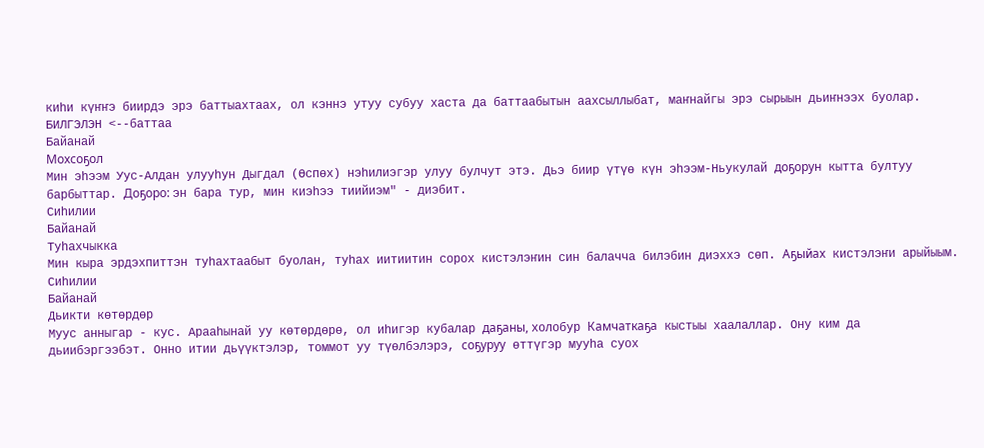киhи күҥҥэ биирдэ эрэ баттыахтаах, ол кэннэ утуу субуу хаста да баттаабытын аахсыллыбат, маҥнайгы эрэ сырыын дьиҥнээх буолар.
БИЛГЭЛЭН <--баттаа
Байанай
Мохсоҕол
Мин эhээм Уус-Алдан улууhун Дыгдал (Өспөх) нэhилиэгэр улуу булчут этэ. Дьэ биир үтүө күн эhээм-Ньукулай доҕорун кытта бултуу барбыттар. Доҕоро: эн бара тур, мин киэhээ тиийиэм" - диэбит.
Сиһилии
Байанай
Туһахчыкка
Мин кыра эрдэхпиттэн туһахтаабыт буолан, туһах иитиитин сорох кистэлэҥин син балачча билэбин диэххэ сөп. Аҕыйах кистэлэҥи арыйыым.
Сиһилии
Байанай
Дьикти көтөрдөр
Муус анныгар - кус. Арааһынай уу көтөрдөрө, ол иһигэр кубалар даҕаны, холобур Камчаткаҕа кыстыы хаалаллар. Ону ким да дьиибэргээбэт. Онно итии дьүүктэлэр, томмот уу түөлбэлэрэ, соҕуруу өттүгэр мууһа суох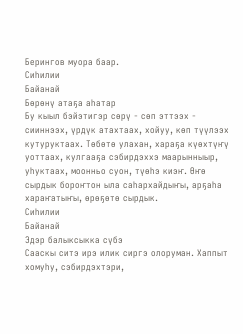Берингов муора баар.
Сиһилии
Байанай
Бөрөнү атаҕа аһатар
Бу кыыл бэйэтигэр сөрү - сөп эттээх - сииннээх, үрдүк атахтаах, хойуу, көп түүлээх кутуруктаах. Төбөтө улахан, хараҕа күөхтүҥү уоттаах, кулгааҕа сэбирдэххэ маарынныыр, уһуктаах, моонньо суон, түөһэ киэҥ. Өҥө сырдык бороҥтон ыла саһархайдыҥы, арҕаһа хараҥатыҥы, өрөҕөтө сырдык.
Сиһилии
Байанай
Эдэр балыксыкка сүбэ
Сааскы ситэ ирэ илик сиргэ олоруман. Хаппыт хомуһу, сэбирдэхтэри,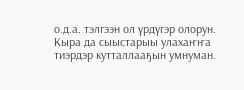о.д.а. тэлгээн ол үрдүгэр олорун. Кыра да сыыстарыы улахаҥҥа тиэрдэр кутталлааҕын умнуман.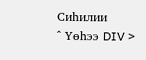Сиһилии
^ Үөһээ DIV >